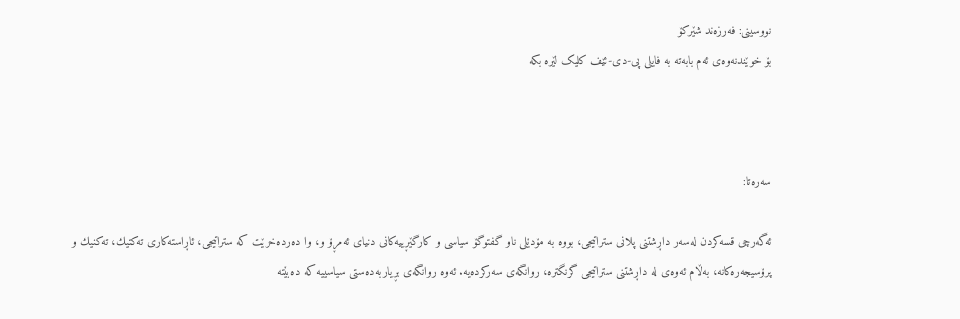نووسینی: فه‌رزه‌ند شێركۆ
بۆ خوێندنەوەی ئەم بابەتە بە فایلی پی-دی-ئێف کلیک لێرە بکە



سه‌ره‌تا:

ئه‌گه‌رچی قسه‌كردن له‌سه‌ر داڕشتنی پلانی ستراتیجی، بووه‌ به‌ مۆدێلی ناو گفتوگۆ سیاسی و كارگێڕییه‌كانی دنیای ئه‌مڕۆ و، وا ده‌رده‌خرێت كه‌ ستراتیجی، ئاڕاسته‌‌كاری ته‌كتیك، تە‌كنیك و پرۆسیجه‌ره‌كانه‌، به‌ڵام ئه‌وه‌ی له‌ داڕشتنی ستراتیجی گرنگتره‌، روانگه‌ی سه‌ركرده‌یه‌. ئه‌وه‌ روانگه‌ی بڕیاربه‌ده‌ستی سیاسییه‌ كه‌ ده‌بێته‌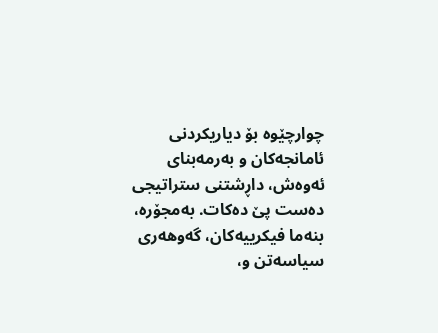چوارچێوه‌ بۆ دیاریكردنی ئامانجه‌كان و به‌رمه‌بنای ئه‌وه‌ش، داڕشتنی ستراتیجی ده‌ست پێ ده‌كات. به‌مجۆره‌، بنه‌ما فیكرییه‌كان، گه‌وهه‌ری سیاسه‌تن و،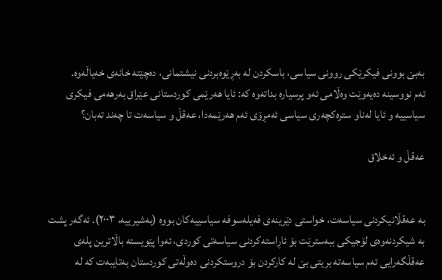به‌بێ بوونی فیكرێكی روونی سیاسی، باسكردن له‌ به‌ڕێوه‌بردنی نیشتمانی، ده‌چێته‌ خانه‌ی خه‌یاڵه‌وه‌.
ئه‌م نووسینه‌ ده‌یه‌وێت وه‌ڵامی ئه‌و پرسیاره‌ بداته‌وه‌ كه‌: ئایا هه‌رێمی كوردستانی عێراق به‌رهه‌می فیكری سیاسییه‌ و ئایا له‌ناو ستره‌كچه‌ری سیاسی ئه‌مڕۆی ئه‌م هه‌رێمه‌دا، عه‌قڵ و سیاسه‌ت تا چه‌ند ته‌بان؟

عه‌قڵ و ئه‌خلاق


به‌ عه‌قڵانیكردنی سیاسه‌ت، خواستی دێرینه‌ی فه‌یله‌سوفه‌ سیاسییه‌كان بووه‌ (به‌شیرییه‌، ٢٠٠٣). ئه‌گه‌ر پشت به‌ شیكردنه‌وه‌ی لۆجیكی ببه‌سترێت بۆ ئاڕاسته‌كردنی سیاسه‌تی كوردی، ئه‌وا پێویسته‌ باڵاترین پله‌ی عه‌قڵگه‌رایی ئه‌م سیاسه‌ته‌ بریتی بێ له‌ كاركردن بۆ دروستكردنی ده‌وڵه‌تی كوردستان به‌تایبه‌ت كه‌ له‌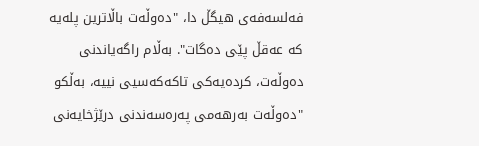فه‌لسه‌فه‌ی هیگڵ دا، "ده‌وڵه‌ت باڵاترین پله‌یه‌ كه‌ عه‌قڵ پێی ده‌گات". به‌ڵام راگه‌یاندنی ده‌وڵه‌ت، كرده‌یه‌كی تاكه‌كه‌سیی نییه‌، به‌ڵكو "ده‌وڵه‌ت به‌رهه‌می په‌ره‌سه‌ندنی درێژخایه‌نی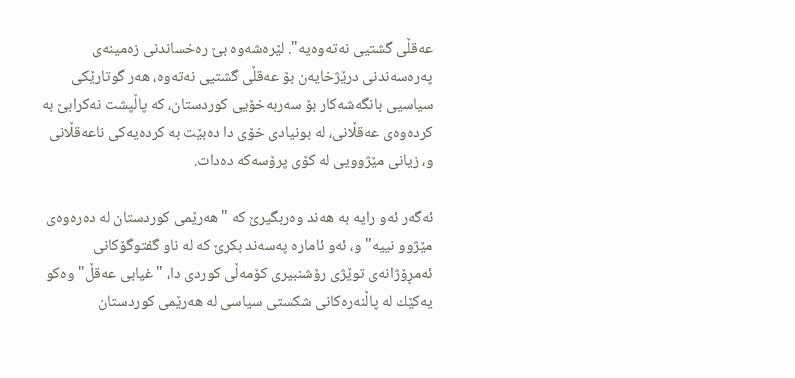عه‌قڵی گشتیی نه‌ته‌وه‌یه‌". لێره‌شه‌وه‌ بێ ره‌خساندنی زه‌مینه‌ی په‌ره‌سه‌ندنی درێژخایه‌ن بۆ عه‌قڵی گشتیی نه‌ته‌وه‌، هه‌ر گوتارێكی سیاسیی بانگه‌شه‌كار بۆ سه‌ربه‌خۆیی كوردستان، كه‌ پاڵپشت نه‌كرابێ به‌ كرده‌وه‌ی عه‌قڵانی، له‌ بونیادی خۆی دا ده‌بێت به‌ كرده‌یه‌كی ناعه‌قڵانی و، زیانی مێژوویی له‌ كۆی پرۆسه‌كه‌ ده‌دات.

ئه‌گه‌ر ئه‌و رایه‌ به‌ هه‌ند وه‌ربگیرێ كه‌ "هه‌رێمی كوردستان له‌ ده‌ره‌وه‌ی مێژوو نییه‌" و، ئه‌و ئاماره‌ په‌سه‌ند بكرێ كه‌ له‌ ناو گفتوگۆكانی ئه‌مڕۆژانه‌ی توێژی رۆشنبیری كۆمه‌ڵی كوردی دا، "غیابی عه‌قڵ" وه‌كو یه‌كێك له‌ پاڵنه‌ره‌كانی شكستی سیاسی له‌ هه‌رێمی كوردستان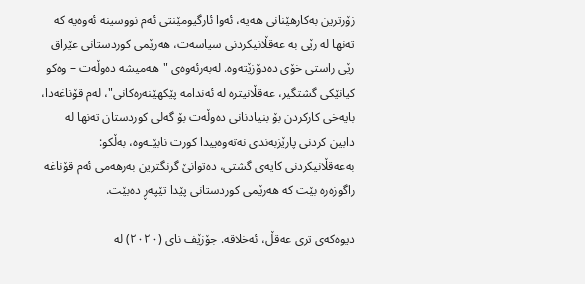زۆرترین به‌كارهێنانی هه‌یه‌، ئه‌وا ئارگیومێنتی ئه‌م نووسینه‌ ئه‌وه‌یه‌ كه‌ ته‌نها له‌ رێی به‌ عه‌قڵانیكردنی سیاسه‌ت، هه‌رێمی كوردستانی عێراق رێی راستی خۆی ده‌دۆزێته‌وه‌. له‌به‌رئه‌وه‌ی "هه‌میشه‌ ده‌وڵه‌ت – وه‌كو كیانێكی گشتگیر، عه‌قڵانیتره‌ له‌ ئه‌ندامه‌ پێكهێنه‌ره‌كانی"، له‌م قۆناغه‌دا، بایه‌خی كاركردن بۆ بنیادنانی ده‌وڵه‌ت بۆ گه‌لی كوردستان ته‌نها له‌ دابین كردنی پارێزبه‌ندی نه‌ته‌وه‌ییدا كورت نابێـه‌وه‌، به‌ڵكو: به‌عه‌قڵانیكردنی كایه‌ی گشتی، ده‌توانێ گرنگترین به‌رهه‌می ئه‌م قۆناغه‌ راگوزه‌ره‌ بێت كه‌ هه‌رێمی كوردستانی پێدا تێپه‌ڕ ده‌بێت.

دیوه‌كه‌ی تری عه‌قڵ، ئه‌خلاقه‌. جۆزێف نای (٢٠٢٠) له‌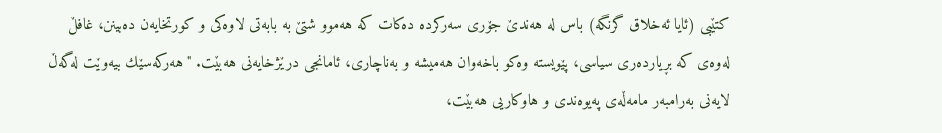كتێبی (ئایا ئه‌خلاق گرنگه‌) باس له‌ هه‌ندێ جۆری سه‌ركرده‌ ده‌كات كه‌ هه‌موو شتێ به‌ بابه‌تی لاوه‌كی و كورتخایه‌ن ده‌بینن، غافڵ له‌وه‌ی كه‌ بڕیارده‌ری سیاسی، پێویسته‌ وه‌كو باخه‌وان هه‌میشه‌ و به‌ناچاری، ئامانجی درێژخایه‌نی هه‌بێت. "هه‌ركه‌سێك بیه‌وێت له‌گه‌ڵ لایه‌نی به‌رامبه‌ر مامه‌ڵه‌ی په‌یوه‌ندی و هاوكاریی هه‌بێت،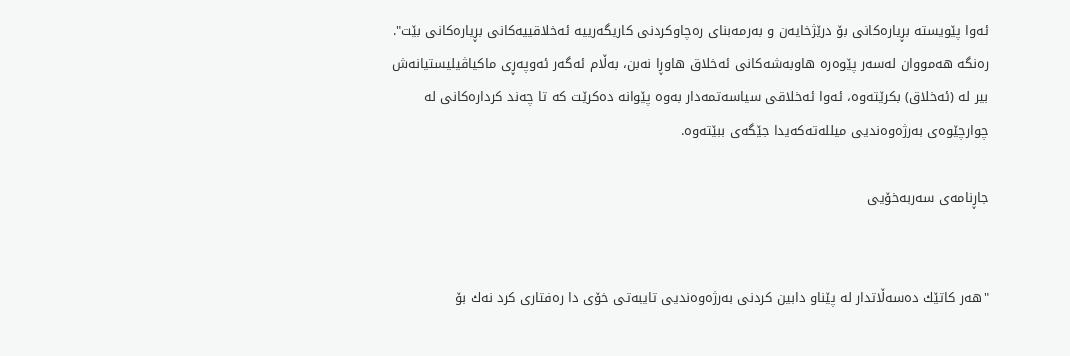ئه‌وا پێویسته‌ بڕیاره‌كانی بۆ درێژخایه‌ن و به‌رمه‌بنای ره‌چاوكردنی كاریگه‌رییه‌ ئه‌خلاقییه‌كانی بڕیاره‌كانی بێت". ره‌نگه‌ هه‌مووان له‌سه‌ر پێوه‌ره‌ هاوبه‌شه‌كانی ئه‌خلاق هاوڕا نه‌بن، به‌ڵام ئه‌گه‌ر ئه‌وپه‌ڕی ماكیاڤیلیستیانه‌ش بیر له‌ (ئه‌خلاق) بكرێته‌وه‌، ئه‌وا ئه‌خلاقی سیاسه‌تمه‌دار به‌وه‌ پێوانه‌ ده‌كرێت كه‌ تا چه‌ند كرداره‌كانی له‌ چوارچێوه‌ی به‌رژه‌وه‌ندیی میلله‌ته‌كه‌یدا جێگه‌ی ببێته‌وه‌.

جاڕنامه‌ی سه‌ربه‌خۆیی


"هه‌ر كاتێك ده‌سه‌ڵاتدار له‌ پێناو دابین كردنی به‌رژه‌وه‌ندیی تایبه‌تی خۆی دا ره‌فتاری كرد نه‌ك بۆ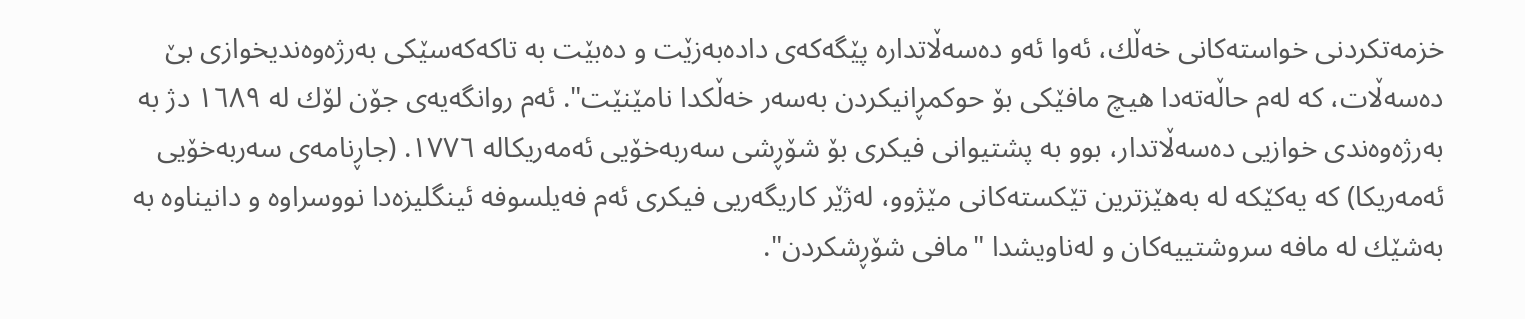خزمه‌تكردنی خواسته‌كانی خه‌ڵك، ئه‌وا ئه‌و ده‌سه‌ڵاتداره‌ پێگه‌كه‌ی داده‌به‌زێت و ده‌بێت به‌ تاكه‌كه‌سێكی به‌رژه‌وه‌ندیخوازی بێ ده‌سه‌ڵات، كه‌ له‌م حاڵه‌ته‌دا هیچ مافێكی بۆ حوكمڕانیكردن به‌سه‌ر خه‌ڵكدا نامێنێت". ئه‌م روانگه‌یه‌ی جۆن لۆك له‌ ١٦٨٩ دژ به‌ به‌رژه‌وه‌ندی خوازیی ده‌سه‌ڵاتدار، بوو به‌ پشتیوانی فیكری بۆ شۆڕشی سه‌ربه‌خۆیی ئه‌مه‌ریكاله‌ ١٧٧٦. (جاڕنامه‌ی سه‌ربه‌خۆیی ئه‌مه‌ریكا) كه‌ یه‌كێكه‌ له‌ به‌هێزترین تێكسته‌كانی مێژوو، له‌ژێر كاریگه‌ریی فیكری ئه‌م فه‌یلسوفه‌ ئینگلیزه‌دا نووسراوه‌ و دانیناوه‌ به‌ به‌شێك له‌ مافه‌ سروشتییه‌كان و له‌ناویشدا "مافی شۆڕشكردن".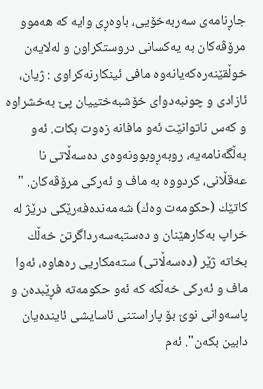جاڕنامه‌ی سه‌ربه‌خۆیی، باوه‌ڕی وایه‌ كه‌ هه‌موو مرۆڤه‌كان به‌ یه‌كسانی دروستكراون و له‌لایه‌ن خوڵقێنه‌ره‌كه‌یانه‌وه‌ مافی ئینكارنه‌كراوی : ژیان، ئازادی و چونبه‌دوای خۆشبه‌ختییان پێ به‌خشراوه‌ و كه‌س ناتوانێت ئه‌و مافانه‌ زه‌وت بكات. ئه‌و به‌ڵگه‌نامه‌یه‌، روبه‌ڕوبوونه‌وه‌ی ده‌سه‌ڵاتی نا عه‌قڵانی، كردووه‌ به‌ ماف و ئه‌ركی مرۆڤه‌كان. " كاتێك (حكومه‌ت وه‌ك) شه‌مه‌نده‌فه‌رێكی درێژ لە خراپ به‌كارهێنان و ده‌ستبه‌سه‌رداگرتن خه‌ڵك بخاته‌ ژێر (ده‌سه‌ڵاتی) سته‌مكاریی ره‌هاوه‌، ئه‌وا ماف و ئه‌ركی خه‌ڵكه‌ كه‌ ئه‌و حكومه‌ته‌ فڕێبده‌ن و پاسه‌وانی نوێ بۆ پاراستنی ئاسایشی ئاینده‌یان دابین بكه‌ن". ئه‌م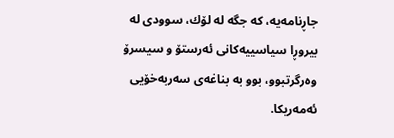جاڕنامه‌یه‌، كه‌ جگه‌ له‌ لۆك، سوودی له‌ بیروڕا سیاسییه‌كانی ئه‌رستۆ و سیسرۆ وه‌رگرتبوو، بوو به‌ بناغه‌ی سه‌ربه‌خۆیی ئه‌مه‌ریکا.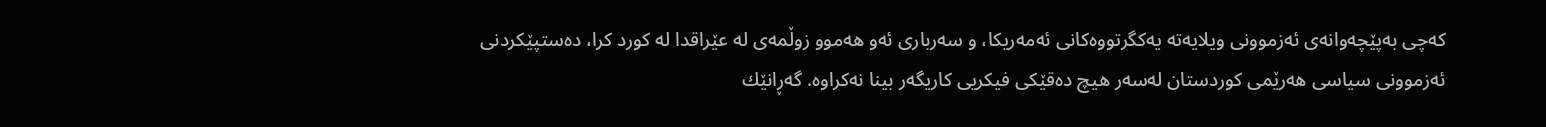كه‌چی به‌پێچه‌وانه‌ی ئه‌زموونی ویلایه‌ته‌ یه‌كگرتووه‌كانی ئه‌مه‌ریكا، و سه‌رباری ئه‌و هه‌موو زوڵمه‌ی له‌ عێراقدا له‌ كورد كرا، ده‌ستپێكردنی ئه‌زموونی سیاسی هه‌رێمی كوردستان له‌سه‌ر هیچ ده‌قێكی فیكریی كاریگه‌ر بینا نه‌كراوه‌. گه‌ڕانێك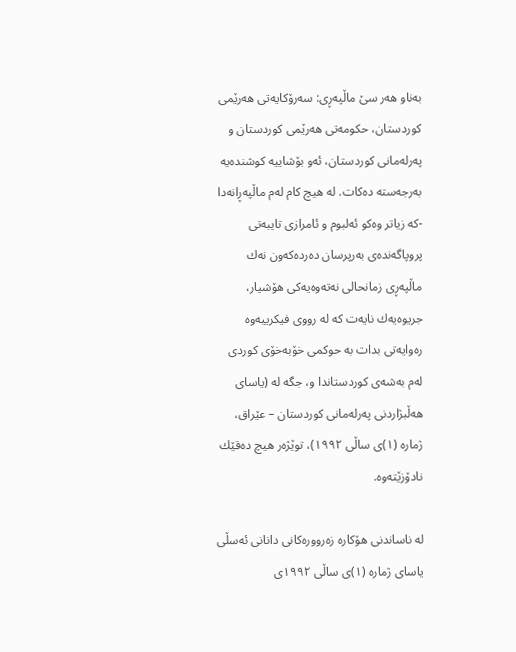به‌ناو هه‌ر سێ ماڵپه‌ڕی: سه‌رۆكایه‌تی هه‌رێمی كوردستان، حكومه‌تی هه‌رێمی كوردستان و په‌رله‌مانی كوردستان، ئه‌و بۆشاییه‌ كوشنده‌یه‌ به‌رجه‌سته‌ ده‌كات. له‌ هیچ كام له‌م ماڵپه‌ڕانه‌دا -كه‌ زیاتر وه‌كو ئه‌لبوم و ئامرازی تایبه‌تی پروپاگه‌نده‌ی به‌رپرسان ده‌رده‌كه‌ون نه‌ك ماڵپه‌ڕی زمانحالی نه‌ته‌وه‌یه‌كی هۆشیار، جریوه‌یه‌ك نایه‌ت كه‌ له‌ رووی فیكرییه‌وه‌ ره‌وایه‌تی بدات به‌ حوكمی خۆبه‌خۆی كوردی له‌م به‌شه‌ی كوردستاندا و، جگه‌ له‌ (یاسای هه‌ڵبژاردنی په‌رله‌مانی كوردستان – عێراق، ژماره‌ (١)ی ساڵی ١٩٩٢)، توێژه‌ر هیچ ده‌قێك نادۆزێته‌وه‌.

له‌ ناساندنی هۆكاره‌ زه‌رووره‌كانی دانانی ئه‌سڵی یاسای ژماره‌ (١)ی ساڵی ١٩٩٢ی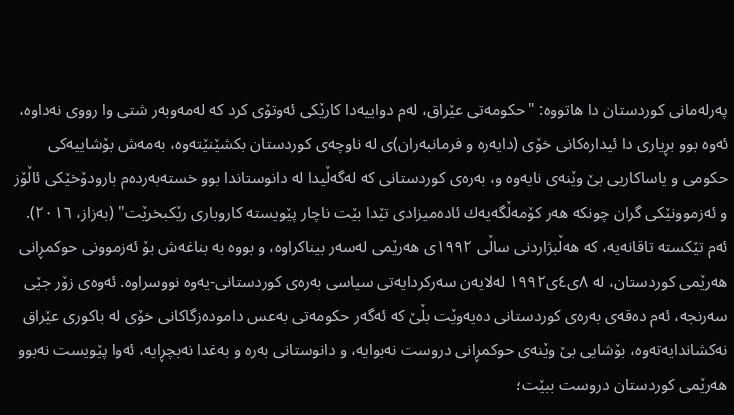په‌رله‌مانی كوردستان دا هاتووه‌: "حكومه‌تی عێراق، له‌م دواییه‌دا كارێكی ئه‌وتۆی كرد كه‌ له‌مه‌وبه‌ر شتی وا رووی نه‌داوه‌، ئه‌وه‌ بوو بڕیاری دا ئیداره‌كانی خۆی (دایه‌ره‌ و فرمانبه‌ران)ی له‌ ناوچه‌ی كوردستان بكشێنێته‌وه‌، به‌مه‌ش بۆشاییه‌كی حكومی و یاساكاریی بێ وێنه‌ی نایه‌وه‌ و، به‌ره‌ی كوردستانی كه‌ له‌گه‌ڵیدا له‌ دانوستاندا بوو خسته‌به‌رده‌م بارودۆخێكی ئاڵۆز و ئه‌زموونێكی گران چونكه‌ هه‌ر كۆمه‌ڵگه‌یه‌ك ئاده‌میزادی تێدا بێت ناچار پێویسته‌ كاروباری رێكبخرێت" (به‌زاز، ٢٠١٦). ئه‌م تێكسته‌ تاقانه‌یه‌، كه‌ هه‌ڵبژاردنی ساڵی ١٩٩٢ی هه‌رێمی له‌سه‌ر بیناكراوه‌، و بووه‌ به‌ بناغه‌ش بۆ ئه‌زموونی حوكمڕانی هه‌رێمی كوردستان، له‌ ٨ی٤ی١٩٩٢ له‌لایه‌ن سه‌ركردایه‌تی سیاسی به‌ره‌ی كوردستانی-یه‌وه‌ نووسراوه‌. ئه‌وه‌ی زۆر جێی سه‌رنجه‌، ئه‌م ده‌قه‌ی به‌ره‌ی كوردستانی ده‌یه‌وێت بڵێ كه‌ ئه‌گه‌ر حكومه‌تی به‌عس داموده‌زگاكانی خۆی له‌ باكوری عێراق نه‌كشاندایه‌ته‌وه‌، بۆشایی بێ وێنه‌ی حوكمڕانی دروست نه‌بوایه‌، و دانوستانی به‌ره‌ و به‌غدا نه‌بچڕایه‌، ئه‌وا پێویست نه‌بوو هه‌رێمی كوردستان دروست ببێت؛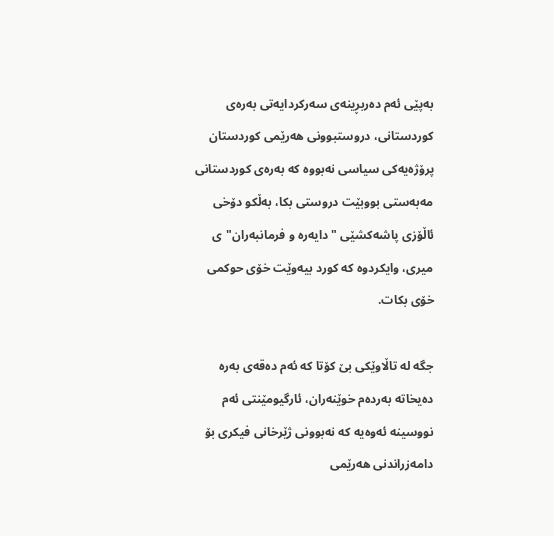به‌پێی ئه‌م ده‌ربڕینه‌ی سه‌ركردایه‌تی به‌ره‌ی كوردستانی، دروستبوونی هه‌رێمی كوردستان پرۆژه‌یه‌كی سیاسی نه‌بووه‌ كه‌ به‌ره‌ی كوردستانی مه‌به‌ستی بووبێت دروستی بكا، به‌ڵكو دۆخی ئاڵۆزی پاشه‌كشێی "دایه‌ره‌ و فرمانبه‌ران"ی میری، وایكردوه‌ كه‌ كورد بیه‌وێت خۆی حوكمی خۆی بكات.

جگه‌ له‌ تاڵاوێكی بێ كۆتا كه‌ ئه‌م ده‌قه‌ی به‌ره‌ ده‌یخاته‌ به‌رده‌م خوێنه‌ران، ئارگیومێنتی ئه‌م نووسینه‌ ئه‌وه‌یه‌ كه‌ نه‌بوونی ژێرخانی فیكری بۆ دامه‌زراندنی هه‌رێمی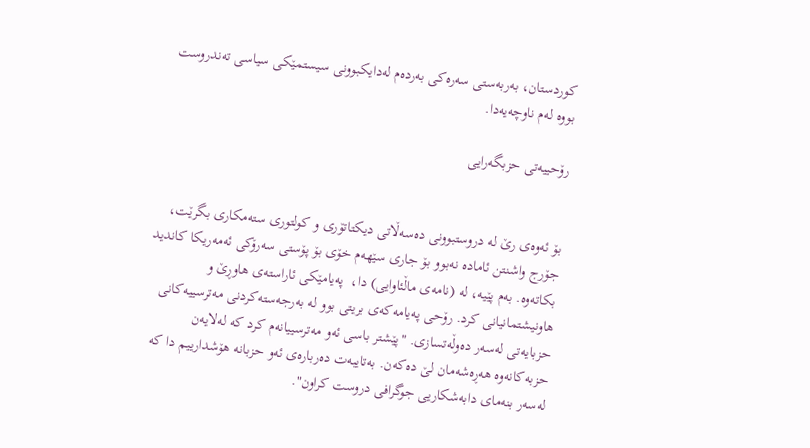كوردستان، به‌ربه‌ستی سه‌ره‌كی به‌رده‌م له‌دایكبوونی سیستمێكی سیاسی ته‌ندروست بووه‌ له‌م ناوچه‌یه‌دا.

رۆحییه‌تی حزبگه‌رایی


بۆ ئه‌وه‌ی رێ له‌ دروستبوونی ده‌سه‌ڵاتی دیكتاتۆری و كولتوری سته‌مكاری بگرێت، جۆرج واشنتن ئاماده‌ نه‌بوو بۆ جاری سێهه‌م خۆی بۆ پۆستی سه‌رۆكی ئه‌مه‌ریكا كاندید بكاته‌وه‌. به‌م پێیه‌، له‌ (نامه‌ی ماڵئاوایی) دا،  په‌یامێكی ئاراسته‌ی هاوڕێ و هاونیشتمانیانی كرد. رۆحی په‌یامه‌كه‌ی بریتی بوو له‌ به‌رجه‌سته‌كردنی مه‌ترسییه‌كانی حزبایه‌تی له‌سه‌ر ده‌وڵه‌تسازی. "پێشتر باسی ئه‌و مه‌ترسییانه‌م كرد كه‌ له‌لایه‌ن حزبه‌كانه‌وه‌ هه‌ڕه‌شه‌مان لێ ده‌كه‌ن. به‌تایبه‌ت ده‌رباره‌ی ئه‌و حزبانه‌ هۆشدارییم دا كه‌ له‌سه‌ر بنه‌مای دابه‌شكاریی جوگرافی دروست كراون".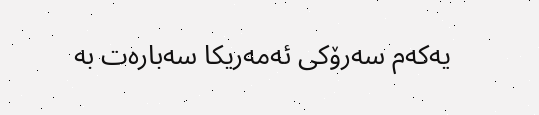یه‌كه‌م سه‌رۆكی ئه‌مه‌ریكا سه‌باره‌ت به‌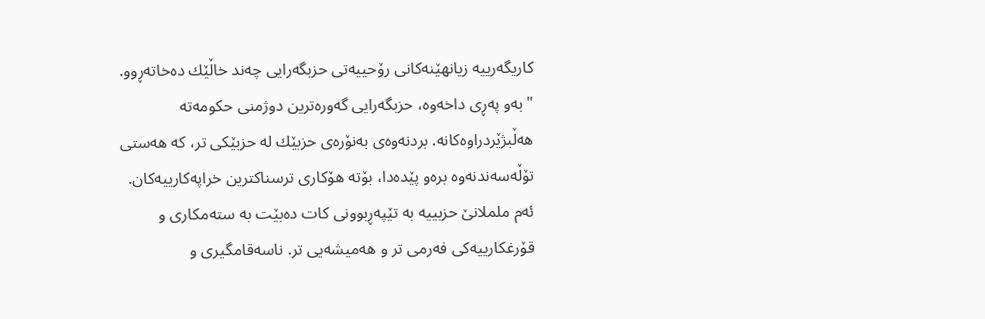كاریگه‌رییه‌ زیانهێنه‌كانی رۆحییه‌تی حزبگه‌رایی چه‌ند خاڵێك ده‌خاته‌ڕوو. "به‌و په‌ڕی داخه‌وه‌، حزبگه‌رایی گه‌وره‌ترین دوژمنی حكومه‌ته‌ هه‌ڵبژێردراوه‌كانه‌. بردنه‌وه‌ی به‌نۆره‌ی حزبێك له‌ حزبێكی تر، كه هه‌ستی تۆڵه‌سه‌ندنه‌وه‌ بره‌و پێده‌دا، بۆته‌ هۆكاری ترسناكترین خراپه‌كارییه‌كان. ئه‌م ململانێ حزبییه‌ به‌ تێپه‌ڕبوونی كات ده‌بێت به‌ سته‌مكاری و قۆرغكارییه‌كی فه‌رمی تر و هه‌میشه‌یی تر. ناسه‌قامگیری و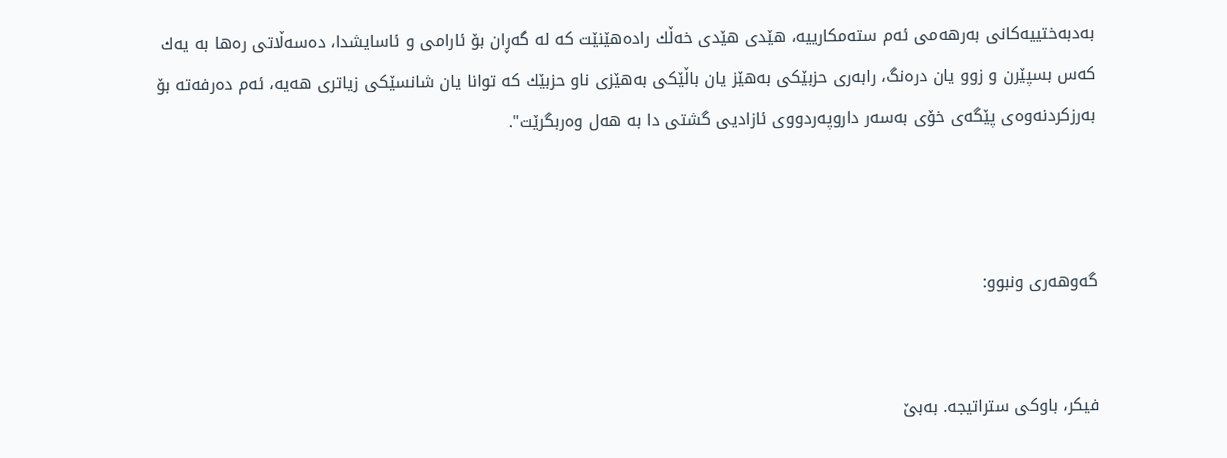به‌دبه‌ختییه‌كانی به‌رهه‌می ئه‌م سته‌مكارییه، هێدی هێدی خه‌ڵك راده‌هێنێت كه‌ له‌ گه‌ڕان بۆ ئارامی و ئاسایشدا، ده‌سه‌ڵاتی ره‌ها به‌ یه‌ك كه‌س بسپێرن و زوو یان دره‌نگ، رابه‌ری حزبێكی به‌هێز یان باڵێكی به‌هێزی ناو حزبێك كه‌ توانا یان شانسێكی زیاتری هه‌یه‌، ئه‌م ده‌رفه‌ته‌ بۆ به‌رزكردنه‌وه‌ی پێگه‌ی خۆی به‌سه‌ر داروپه‌ردووی ئازادیی گشتی دا به‌ هه‌ل وه‌ربگرێت".



گه‌وهه‌ری ونبوو:


فیكر، باوكی ستراتیجه‌. به‌بێ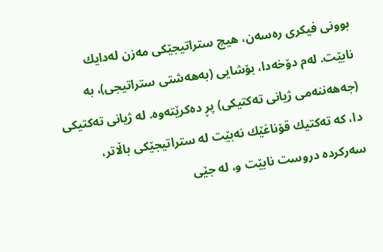بوونی فیكری ره‌سه‌ن، هیچ ستراتیجێكی مه‌زن له‌دایك نابێت. له‌م دۆخه‌دا، بۆشایی (به‌هه‌شتی ستراتیجی)، به‌ (جه‌هه‌ننه‌می ژیانی ته‌كتیكی) پڕ ده‌كرێته‌وه‌. له‌ ژیانی ته‌كتیكی دا، كه‌ ته‌كتیك قۆناغێك نه‌بێت له‌ ستراتیجێكی باڵاتر، سه‌ركرده‌ دروست نابێت و، له‌ جێی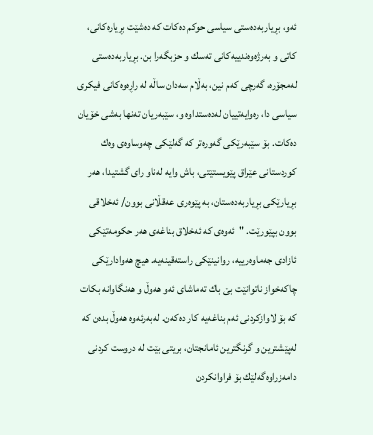ئه‌و، بڕیاربه‌ده‌ستی سیاسی حوكم ده‌كات كه‌ ده‌شێت بڕیاره‌كانی، كاتی و به‌رژه‌وه‌ندییه‌كانی ته‌سك و حزبگه‌را بن. بڕیاربه‌ده‌ستی له‌مجۆره‌، گه‌رچی كه‌م نین، به‌ڵام سه‌دان ساڵه‌ له‌ راڕه‌وه‌كانی فیكری سیاسی دا، ره‌وایه‌تییان له‌ده‌ستداوه‌ و، سێبه‌ریان ته‌نها به‌شی خۆیان ده‌كات. بۆ سێبه‌رێكی گه‌وره‌تر كه‌ گه‌لێكی چه‌وساوه‌ی وه‌ك كوردستانی عێراق پێویستێتی، باش وایه‌ له‌ناو رای گشتیدا، هه‌ر بڕیارێكی بڕیاربه‌ده‌ستان، به‌ پێوه‌ری عه‌قڵانی بوون/ ئه‌خلاقی بوون بپێورێت. "ئه‌وه‌ی كه‌ ئه‌خلاق بناغه‌ی هه‌ر حكومه‌تێكی ئازادی جه‌ماوه‌رییه‌، روانینێكی راسته‌قینه‌یه‌. هیچ هه‌وادارێكی چاكه‌خواز ناتوانێت بێ باك ته‌ماشای ئه‌و هه‌وڵ و هه‌نگاوانه‌ بكات كه‌ بۆ لاوازكردنی ئه‌م بناغه‌یه‌ كار ده‌كه‌ن. له‌به‌رئه‌وه‌ هه‌وڵ بده‌ن كه‌ له‌پێشترین و گرنگترین ئامانجتان، بریتی بێت له‌ دروست كردنی دامه‌زراوه‌گه‌لێك بۆ فراوانكردن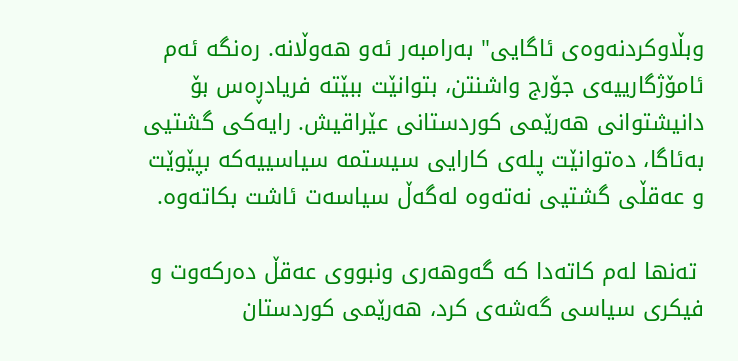وبڵاوكردنه‌وه‌ی ئاگایی" به‌رامبه‌ر ئه‌و هه‌وڵانه‌. ره‌نگه‌ ئه‌م ئامۆژگارییه‌ی جۆرج واشنتن، بتوانێت ببێته‌ فریادڕه‌س بۆ دانیشتوانی هه‌رێمی كوردستانی عێراقیش. رایه‌كی گشتیی به‌ئاگا، ده‌توانێت پله‌ی كارایی سیستمه‌ سیاسییه‌كه‌ بپێوێت و عه‌قڵی گشتیی نه‌ته‌وه‌ له‌گه‌ڵ سیاسه‌ت ئاشت بكاته‌وه‌.

 ته‌نها له‌م كاته‌دا كه‌ گه‌وهه‌ری ونبووی عه‌قڵ ده‌ركه‌وت و فیكری سیاسی گه‌شه‌ی كرد، هه‌رێمی كوردستان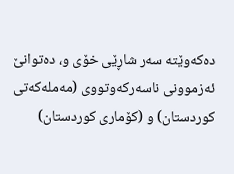ده‌كه‌وێته‌ سه‌ر شاڕێی خۆی و، ده‌توانێ  ئه‌زموونی ناسه‌ركه‌وتووی (مه‌مله‌كه‌تی كوردستان) و (كۆماری كوردستان)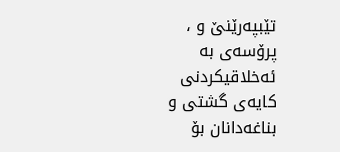تێبپه‌رێنێ و ، پرۆسه‌ی به‌ ئه‌خلاقیكردنی كایه‌ی گشتی و بناغه‌دانان بۆ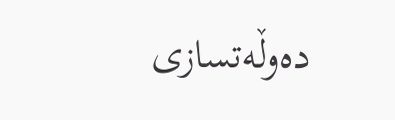ده‌وڵه‌تسازی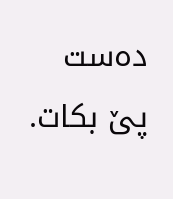ده‌ست پێ بكات.